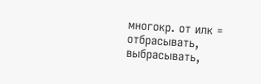многокр. от илк = отбрасывать, выбрасывать,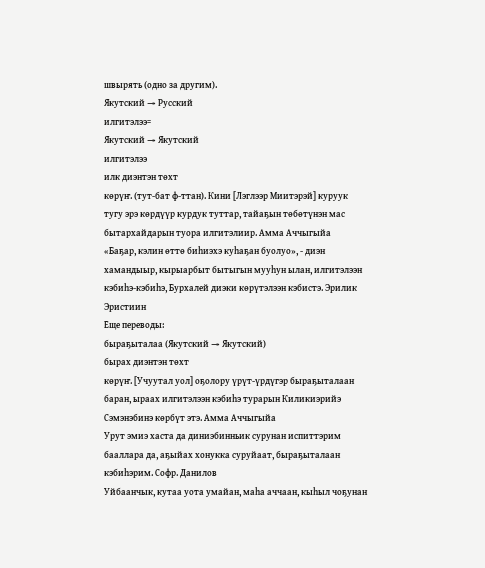швырять (одно за другим).
Якутский → Русский
илгитэлээ=
Якутский → Якутский
илгитэлээ
илк диэнтэн төхт
көрүҥ. (тут-бат ф-ттан). Кини [Лэглээр Миитэрэй] куруук тугу эрэ көрдүүр курдук туттар, тайаҕын төбөтүнэн мас бытархайдарын туора илгитэлиир. Амма Аччыгыйа
«Баҕар, кэлин өттө биһиэхэ куһаҕан буолуо», - диэн хамандыыр, кырыарбыт бытыгын мууһун ылан, илгитэлээн кэбиһэ-кэбиһэ, Бурхалей диэки көрүтэлээн кэбистэ. Эрилик Эристиин
Еще переводы:
быраҕыталаа (Якутский → Якутский)
бырах диэнтэн төхт
көрүҥ. [Учуутал уол] оҕолору үрүт-үрдүгэр быраҕыталаан баран, ыраах илгитэлээн кэбиһэ турарын Киликиэрийэ Сэмэнэбинэ көрбүт этэ. Амма Аччыгыйа
Урут эмиэ хаста да диниэбинньик сурунан испиттэрим бааллара да, аҕыйах хонукка суруйаат, быраҕыталаан кэбиһэрим. Софр. Данилов
Уйбаанчык, кутаа уота умайан, маһа аччаан, кыһыл чоҕунан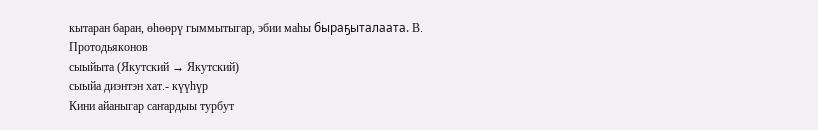кытаран баран, өһөөрү гыммытыгар, эбии маһы быраҕыталаата. В. Протодьяконов
сыыйыта (Якутский → Якутский)
сыыйа диэнтэн хат.- күүһүр
Кини айаныгар саҥардыы турбут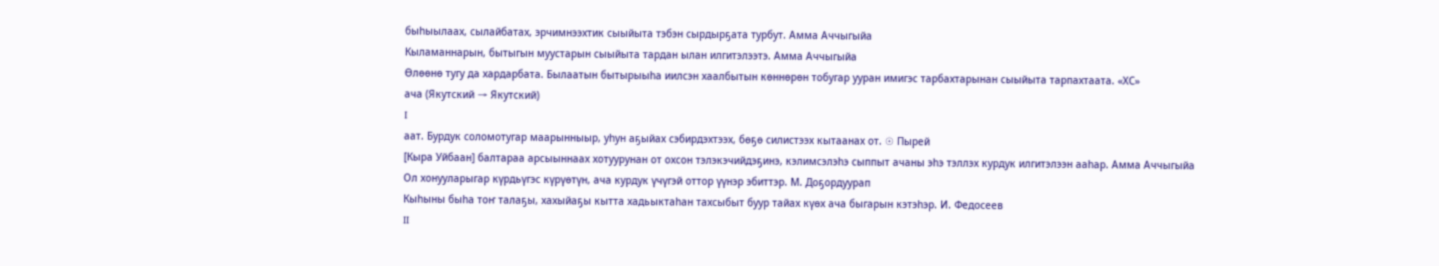быһыылаах, сылайбатах, эрчимнээхтик сыыйыта тэбэн сырдырҕата турбут. Амма Аччыгыйа
Кыламаннарын, бытыгын муустарын сыыйыта тардан ылан илгитэлээтэ. Амма Аччыгыйа
Өлөөнө тугу да хардарбата. Былаатын бытырыыһа иилсэн хаалбытын көннөрөн тобугар ууран имигэс тарбахтарынан сыыйыта тарпахтаата. «ХС»
ача (Якутский → Якутский)
I
аат. Бурдук соломотугар маарынныыр, уһун аҕыйах сэбирдэхтээх, бөҕө силистээх кытаанах от. ☉ Пырей
[Кыра Уйбаан] балтараа арсыыннаах хотуурунан от охсон тэлэкэчийдэҕинэ, кэлимсэлэһэ сыппыт ачаны эһэ тэллэх курдук илгитэлээн ааһар. Амма Аччыгыйа
Ол хонууларыгар күрдьүгэс күрүөтүн, ача курдук үчүгэй оттор үүнэр эбиттэр. М. Доҕордуурап
Кыһыны быһа тоҥ талаҕы, хахыйаҕы кытта хадьыктаһан тахсыбыт буур тайах күөх ача быгарын кэтэһэр. И. Федосеев
II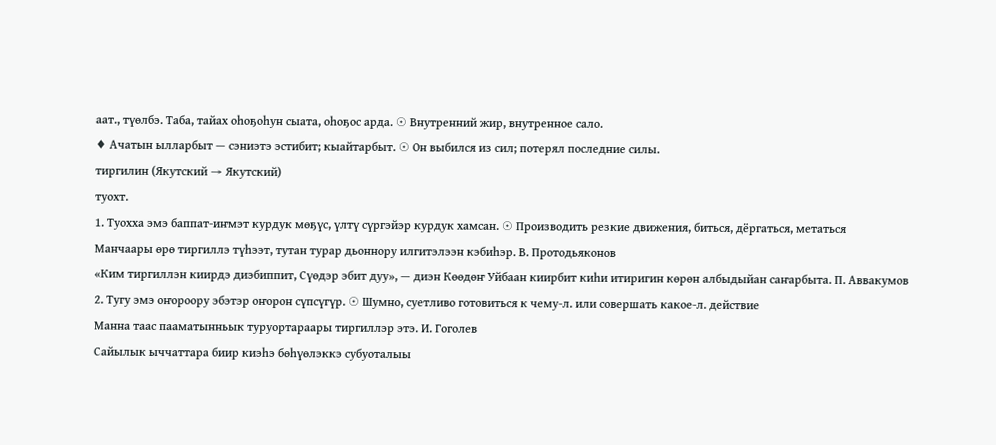аат., түөлбэ. Таба, тайах оһоҕоһун сыата, оһоҕос арда. ☉ Внутренний жир, внутренное сало.
♦ Ачатын ылларбыт — сэниэтэ эстибит; кыайтарбыт. ☉ Он выбился из сил; потерял последние силы.
тиргилин (Якутский → Якутский)
туохт.
1. Туохха эмэ баппат-иҥмэт курдук мөҕүс, үлтү сүргэйэр курдук хамсан. ☉ Производить резкие движения, биться, дёргаться, метаться
Манчаары өрө тиргиллэ түһээт, тутан турар дьоннору илгитэлээн кэбиһэр. В. Протодьяконов
«Ким тиргиллэн киирдэ диэбиппит, Сүөдэр эбит дуу», — диэн Көөдөҥ Уйбаан киирбит киһи итиригин көрөн албыдыйан саҥарбыта. П. Аввакумов
2. Тугу эмэ оҥороору эбэтэр оҥорон сүпсүгүр. ☉ Шумно, суетливо готовиться к чему-л. или совершать какое-л. действие
Манна таас пааматынньык туруортараары тиргиллэр этэ. И. Гоголев
Сайылык ыччаттара биир киэһэ бөһүөлэккэ субуоталыы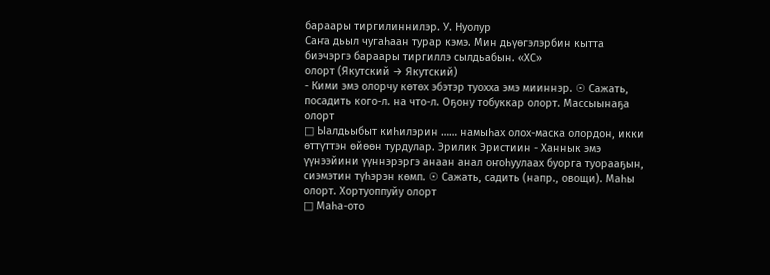бараары тиргилиннилэр. У. Нуолур
Саҥа дьыл чугаһаан турар кэмэ. Мин дьүөгэлэрбин кытта биэчэргэ бараары тиргиллэ сылдьабын. «ХС»
олорт (Якутский → Якутский)
- Кими эмэ олорчу көтөх эбэтэр туохха эмэ мииннэр. ☉ Сажать, посадить кого-л. на что-л. Оҕону тобуккар олорт. Массыынаҕа олорт
□ Ыалдьыбыт киһилэрин …… намыһах олох-маска олордон, икки өттүттэн өйөөн турдулар. Эрилик Эристиин - Ханнык эмэ үүнээйини үүннэрэргэ анаан анал оҥоһуулаах буорга туорааҕын, сиэмэтин түһэрэн көмп. ☉ Сажать, садить (напр., овощи). Маһы олорт. Хортуоппуйу олорт
□ Маһа-ото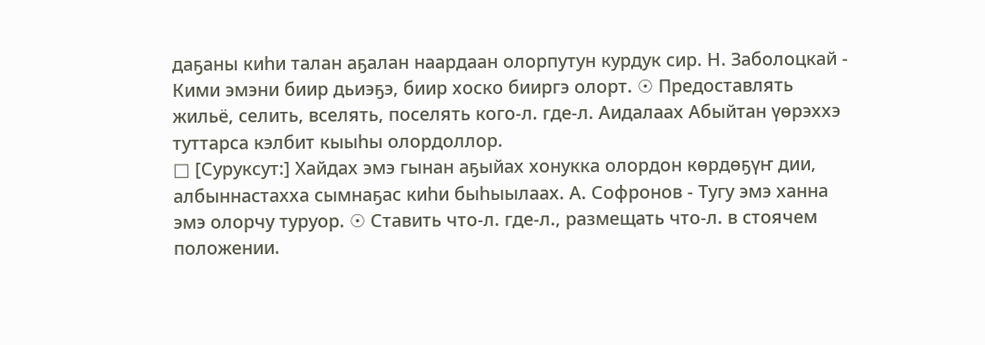даҕаны киһи талан аҕалан наардаан олорпутун курдук сир. Н. Заболоцкай - Кими эмэни биир дьиэҕэ, биир хоско бииргэ олорт. ☉ Предоставлять жильё, селить, вселять, поселять кого-л. где-л. Аидалаах Абыйтан үөрэххэ туттарса кэлбит кыыһы олордоллор.
□ [Суруксут:] Хайдах эмэ гынан аҕыйах хонукка олордон көрдөҕүҥ дии, албыннастахха сымнаҕас киһи быһыылаах. А. Софронов - Тугу эмэ ханна эмэ олорчу туруор. ☉ Ставить что-л. где-л., размещать что-л. в стоячем положении.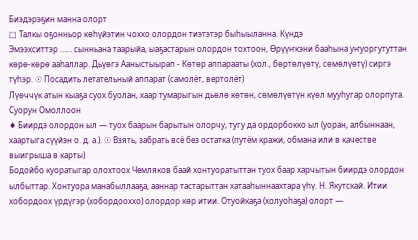Биэдэрэҕин манна олорт
□ Талкы оҕонньор көһүйэтин чоххо олордон тиэтэтэр быһыыланна. Күндэ
Эмээхситтэр …… сынньана таарыйа, ыаҕастарын олордон тохтоон, Өрүүҥкэни бааһына уҥуоргутуттан көрө-көрө ааһаллар. Дьүөгэ Ааныстыырап - Көтөр аппарааты (хол., бөртөлүөтү, сөмөлүөтү) сиргэ түһэр. ☉ Посадить летательный аппарат (самолёт, вертолёт)
Лүөччүк атын кыаҕа суох буолан, хаар тумарыгын дьөлө көтөн, сөмөлүөтүн күөл мууһугар олорпута. Суорун Омоллоон
♦ Биирдэ олордон ыл — туох баарын барытын олорчу, тугу да ордорбокко ыл (уоран, албыннаан, хаартыга сүүйэн о. д. а.). ☉ Взять, забрать всё без остатка (путём кражи, обмана или в качестве выигрыша в карты)
Бодойбо куоратыгар олохтоох Чемляков баай хонтуоратыттан туох баар харчытын биирдэ олордон ылбыттар. Хонтуора манабыллааҕа, ааннар тастарыттан хатааһыннаахтара үһү. Н. Якутскай. Итии хобордоох үрдүгэр (хобордооххо) олордор көр итии. Отуойкаҕа (холуоһаҕа) олорт —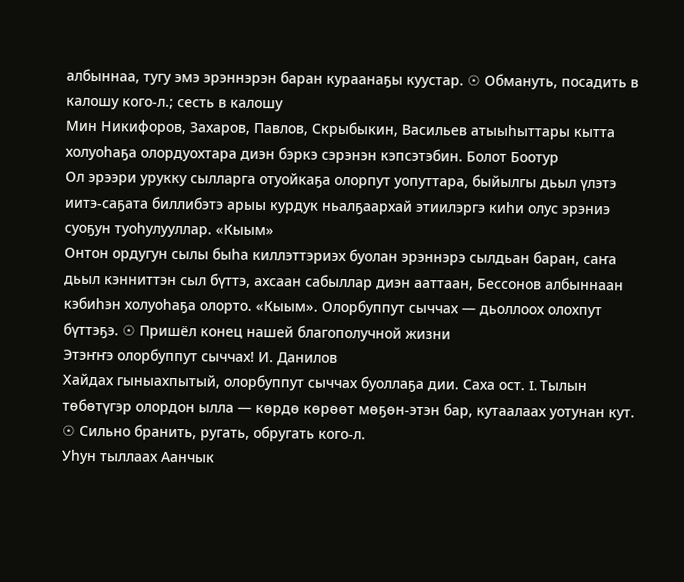албыннаа, тугу эмэ эрэннэрэн баран кураанаҕы куустар. ☉ Обмануть, посадить в калошу кого-л.; сесть в калошу
Мин Никифоров, Захаров, Павлов, Скрыбыкин, Васильев атыыһыттары кытта холуоһаҕа олордуохтара диэн бэркэ сэрэнэн кэпсэтэбин. Болот Боотур
Ол эрээри урукку сылларга отуойкаҕа олорпут уопуттара, быйылгы дьыл үлэтэ иитэ-саҕата биллибэтэ арыы курдук ньалҕаархай этиилэргэ киһи олус эрэниэ суоҕун туоһулууллар. «Кыым»
Онтон ордугун сылы быһа киллэттэриэх буолан эрэннэрэ сылдьан баран, саҥа дьыл кэнниттэн сыл бүттэ, ахсаан сабыллар диэн ааттаан, Бессонов албыннаан кэбиһэн холуоһаҕа олорто. «Кыым». Олорбуппут сыччах — дьоллоох олохпут бүттэҕэ. ☉ Пришёл конец нашей благополучной жизни
Этэҥҥэ олорбуппут сыччах! И. Данилов
Хайдах гыныахпытый, олорбуппут сыччах буоллаҕа дии. Саха ост. I. Тылын төбөтүгэр олордон ылла — көрдө көрөөт мөҕөн-этэн бар, кутаалаах уотунан кут. ☉ Сильно бранить, ругать, обругать кого-л.
Уһун тыллаах Аанчык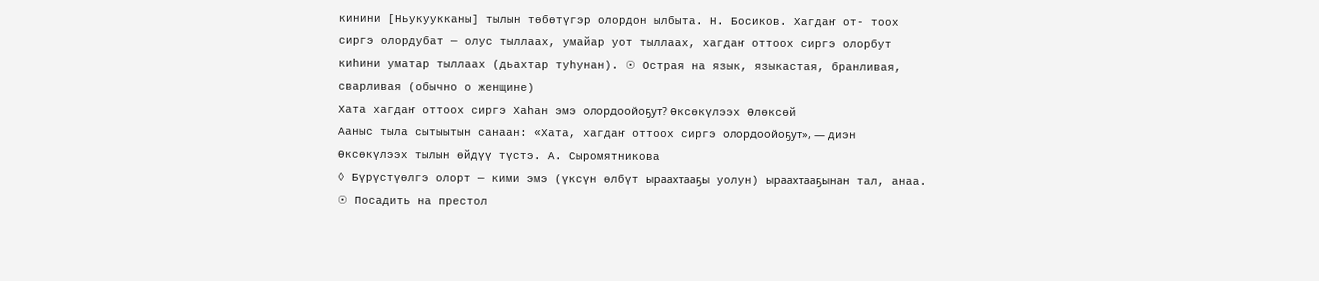кинини [Ньукуукканы] тылын төбөтүгэр олордон ылбыта. Н. Босиков. Хагдаҥ от- тоох сиргэ олордубат — олус тыллаах, умайар уот тыллаах, хагдаҥ оттоох сиргэ олорбут киһини уматар тыллаах (дьахтар туһунан). ☉ Острая на язык, языкастая, бранливая, сварливая (обычно о женщине)
Хата хагдаҥ оттоох сиргэ Хаһан эмэ олордоойоҕут? Өксөкүлээх Өлөксөй
Ааныс тыла сытыытын санаан: «Хата, хагдаҥ оттоох сиргэ олордоойоҕут», — диэн Өксөкүлээх тылын өйдүү түстэ. А. Сыромятникова
◊ Бүрүстүөлгэ олорт — кими эмэ (үксүн өлбүт ыраахтааҕы уолун) ыраахтааҕынан тал, анаа. ☉ Посадить на престол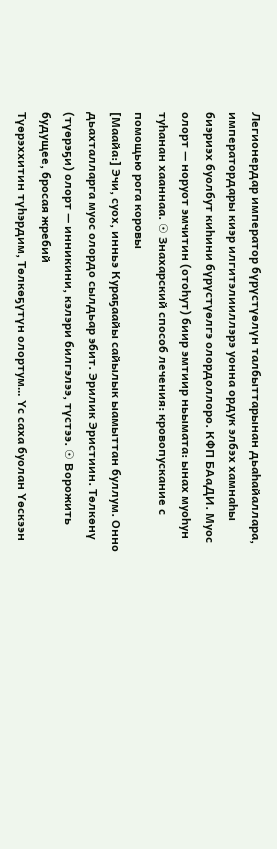Легионердар император бүрүстүөлүн талбыттарынан дьаһайаллара, императордары киэр илгитэлииллэрэ уонна ордук элбэх хамнаһы биэриэх буолбут киһини бүрүстүөлгэ олордоллоро. КФП БАаДИ. Муос олорт — норуот эмчитин (отоһут) биир эмтиир ньымата: ынах муоһун туһанан хааннаа. ☉ Знахарский способ лечения: кровопускание с помощью рога коровы
[Маайа:] Эчи, суох, инньэ Кураҕаайы сайылык ыамыттан буллум. Онно дьахталларга муос олордо сылдьар эбит. Эрилик Эристиин. Төлкөнү (түөрэҕи) олорт — инникини, кэлэри билгэлээ, түстээ. ☉ Ворожить будущее, бросая жребий
Түөрэххитин түһэрдим, Төлкөҕүтүн олортум… Үс саха буолан Үөскээн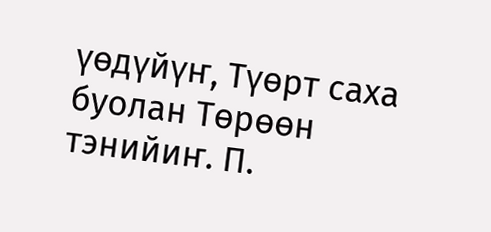үөдүйүҥ, Түөрт саха буолан Төрөөн тэнийиҥ. П.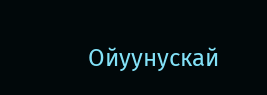Ойуунускай